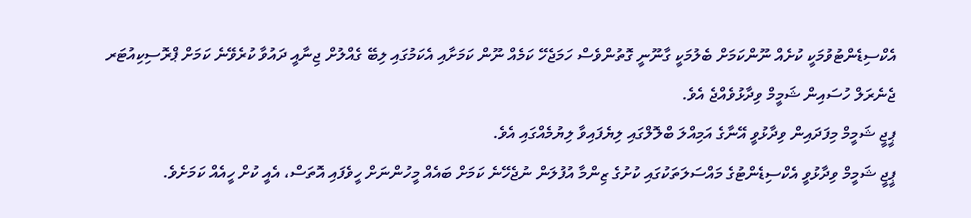އެކްސިޑެންޓުވުމަކީ ކުށެއް ނޫންކަމަށް ބެލުމަކީ ގާނޫނީ ގޮތުންވެސް ހަމަޖެހޭ ކަމެއް ނޫން ކަމަށާއި އެކަމުގައި ލިބޭ ގެއްލުށް ޖިނާއީ ދައުވާ ކުރެވޭނެ ކަމަށް ޕްރޮސިކިއުޓަރ ޖެނެރަލް ހުސައިން ޝަމީމް ވިދާޅުވެއްޖެ އެވެ.
ޕީޖީ ޝަމީމް މިފަދައިން ވިދާޅުވީ އޭނާގެ އަމިއްލަ ބްލޮލްގައި ލިޔެފައިވާ ލިޔުމެއްގައި އެވެ.
ޕީޖީ ޝަމީމް ވިދާޅުވީ އެކްސިޑެންޓުގެ މައްސަލަތަކުގައި ކުށުގެ ޒިންމާ އުފުލަން ނުޖެހޭނެ ކަމަށް ބައެއް މީހުންނަށް ހީވެފައި އޮތަސް، އެއީ ކުށް ހީއެއް ކަމަށެވެ.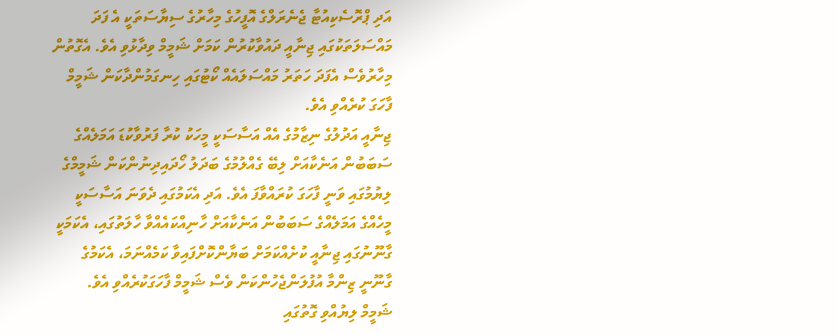އަދި ޕްރޮސެކިއުޓާ ޖެނެރަލްގެ އޮފީހުގެ މިހާރުގެ ސިޔާސަތަކީ އެ ފަދަ މައްސަލަތަކުގައި ޖިނާއީ ދައުވާކުރުން ކަމަށް ޝަމީމް ވިދާޅުވި އެވެ. އެގޮތުން މިހާރުވެސް އެފަދަ ހަތަރު މައްސަލައެއް ކޯޓުގައި ހިނގަމުންދާކަން ޝަމީމް ފާހަގަ ކުރެއްވި އެވެ.
ޖިނާއީ އަދުލުގެ ނިޒާމުގެ އެއް އަސާސަކީ މީހަކު ކުރާ ފަރުވާކުޑަ އަމަލެއްގެ ސަބަބުން އަނެކާއަށް ލިބޭ ގެއްލުމުގެ ބަދަލު ހޯދައިދިނުންކަން ޝަމީމްގެ ލިޔުމުގައި ވަނީ ފާހަގަ ކުރައްވާފަ އެވެ. އަދި އެކަމުގައި ދެވަނަ އަސާސަކީ މީހެއްގެ އަމަލެއްގެ ސަބަބުން އަނެކާއަށް ހާނިއްކައެއްވާ ހާލަތުގައި، އެކަމަކީ ގާނޫނުގައި ޖިނާއީ ކުށެއްކަމަށް ބަޔާންކޮށްފައިވާ ކަމެއްނަމަ، އެކަމުގެ ގާނޫނީ ޒިންމާ އުފުލަންޖެހުންކަން ވެސް ޝަމީމް ފާހަގަކުރެއްވި އެވެ.
ޝަމީމް ލިޔުއްވި ގޮތުގައި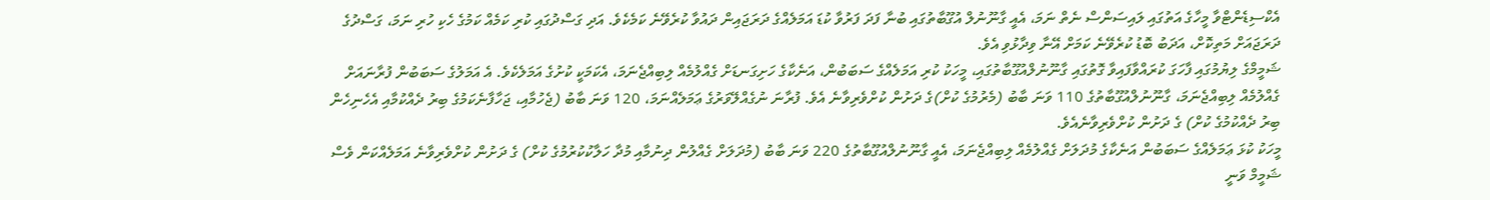އެކްސިޑެންޓްވާ މީހާގެ އަތުގައި ލައިސަންސް ނެތް ނަމަ، އެއީ ގާނޫނުލް އުގޫބާތުގައި ބުނާ ފަދަ ފަރުވާ ކުޑަ އަމަލެއްގެ ދަރަޖައިން ދައުވާ ކުރެވޭނެ ކަމެކެވެ. އަދި ގަސްދުގައި ކުރި ކަމެއް ކަމުގެ ހެކި ހުރި ނަމަ، ގަސްދުގެ ދަރަޖައަށް މަތިކޮށް، އަދަބު ބޮޑު ކުރެވޭނެ ކަމަށް އޭނާ ވިދާޅުވި އެވެ.
ޝަމީމްގެ ލިޔުމުގައި ފާހަގަ ކުރައްވާފައިވާ ގޮތުގައި ގާނޫނުލްއުގޫބާތުގައި، މީހަކު ކުރި އަމަލެއްގެ ސަބަބުން، އަނެކާގެ ހަށިގަނޑަށް ގެއްލުމެއް ލިބިއްޖެނަމަ، އެކަމަކީ ކުށުގެ އަމަލެކެވެ. އެ އަމަލުގެ ސަބަބުން ފުރާނައަށް ގެއްލުމެއް ލިބިއްޖެނަމަ، ގާނޫނުލްއުގޫބާތުގެ 110 ވަނަ ބާބު (މެރުމުގެ ކުށް)ގެ ދަށުން ކުށްވެރިވާނެ އެވެ. ފުރާނަ ނުގެއްލޭވަރުގެ ޢަމަލެއްނަމަ، 120 ވަނަ ބާބު (ޖެހުމާއި، ޖަހާފާނެކަމުގެ ބިރު ދެއްކުމާއި އެހެނިހެން ބިރު ދެއްކުމުގެ ކުށް) ގެ ދަށުން ކުށްވެރިވާނެއެވެ.
މީހަކު ކުޅަ ޢަމަލެއްގެ ސަބަބުން އަނެކާގެ މުދަލަށް ގެއްލުމެއް ލިބިއްޖެނަމަ، އެއީ ގާނޫނުލްއުގޫބާތުގެ 220 ވަނަ ބާބު (މުދަލަށް ގެއްލުން ދިނުމާއި މުދާ ހަލާކުކުރުމުގެ ކުށް) ގެ ދަށުން ކުށްވެރިވާނެ އަމަލެއްކަން ވެސް ޝަމީމް ވަނީ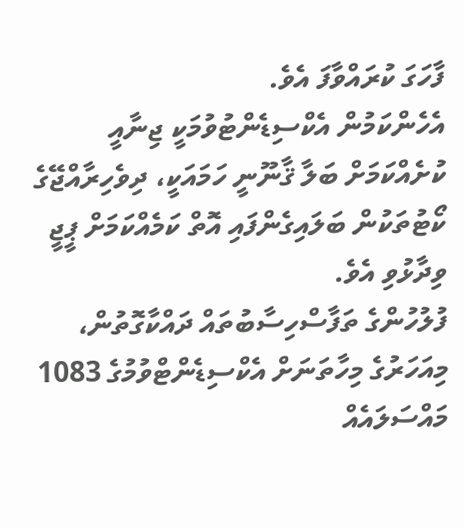ފާހަގަ ކުރައްވާފަ އެވެ.
އެހެންކަމުން އެކްސިޑެންޓުވުމަކީ ޖިނާއީ ކުށެއްކަމަށް ބަލާ ޤާނޫނީ ހަމައަކީ، ދިވެހިރާއްޖޭގެ ކޯޓުތަކުން ބަލައިގެންފައި އޮތް ކަމެއްކަމަށް ޕީޖީ ވިދާޅުވި އެވެ.
ފުލުހުންގެ ތަފާސްހިސާބުތައް ދައްކާގޮތުން، މިއަހަރުގެ މިހާތަނަށް އެކްސިޑެންޓްވުމުގެ 1083 މައްސަލައެއް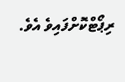ރިޕޯޓްކޮށްފައިވެ އެވެ.